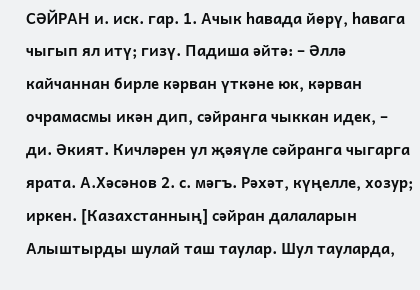СӘЙРАН и. иск. гар. 1. Ачык һавада йөрү, һавага чыгып ял итү; гизү. Падиша әйтә: – Әллә кайчаннан бирле кәрван үткәне юк, кәрван очрамасмы икән дип, сәйранга чыккан идек, – ди. Әкият. Кичләрен ул җәяүле сәйранга чыгарга ярата. А.Хәсәнов 2. с. мәгъ. Рәхәт, күңелле, хозур; иркен. [Казахстанның] сәйран далаларын Алыштырды шулай таш таулар. Шул тауларда,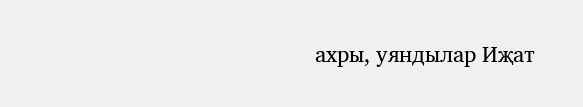ахры, уяндылар Иҗат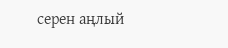серен аңлый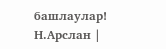башлаулар! Н.Арслан |